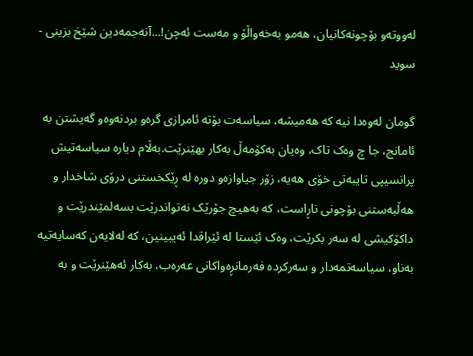له‌ووته‌و بۆچونه‌کانیان، هه‌مو به‌خه‌واڵۆ و مه‌ست ئه‌چن!...آنه‌جمه‌دین شێخ بزینی - سوید

گومان له‌وه‌دا نیه که ‌هه‌میشه، سیاسه‌ت بۆته ئامرازی گره‌و بردنه‌وه‌و گه‌یشتن به ئامانج، جا چ وه‌ک تاک، وه‌یان به‌کۆمه‌ڵ به‌کار بهێنرێت.به‌ڵام دیاره سیاسه‌تیش پرانسیپی تایبه‌تی خۆی هه‌یه، زۆر جیاوازه‌و دوره له ‌ڕێکخستنی درۆی شاخدار و هه‌ڵبه‌ستنی بۆچونی ناڕاست، که ‌به‌هیچ جۆرێک نه‌تواندرێت بسه‌لمێندرێت و داکۆکیشی له ‌سه‌ر بکرێت، وه‌ک ئێستا له ئێراقدا ئه‌یبینین، که له‌لایه‌ن که‌سایه‌تیه به‌ناو، سیاسه‌تمه‌دار و سه‌رکرده‌ فه‌رمانڕه‌واکانی عه‌ره‌ب، به‌کار ئه‌هێنرێت و به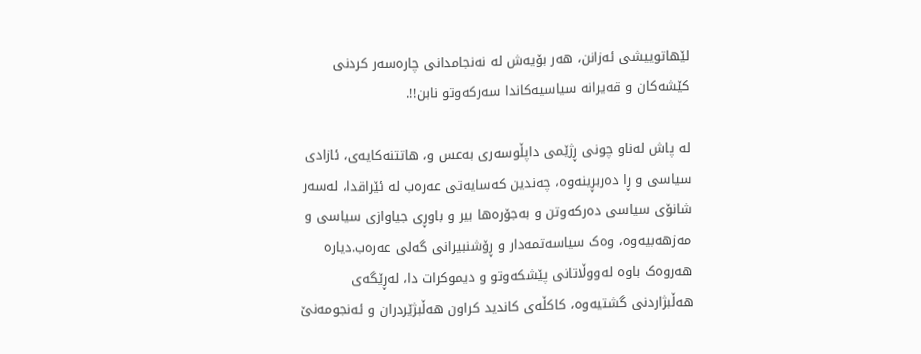لێهاتوییشی ئه‌زانن، هه‌ر بۆیه‌ش له ‌نه‌نجامدانی چاره‌سه‌ر کردنی کێشه‌کان و قه‌یرانه سیاسیه‌کاندا سه‌رکه‌وتو نابن!!.

له‌ پاش له‌ناو چونی ڕژێمی داپڵوسه‌ری به‌عس و، هاتتنه‌کایه‌ی، ئازادی سیاسی و ڕا ده‌ربڕینه‌وه، چه‌ندین که‌سایه‌تی عه‌ره‌ب له ئێراقدا، له‌سه‌ر شانۆی سیاسی ده‌رکه‌وتن و به‌جۆره‌ها بیر و باوڕی جیاوازی سیاسی و مه‌زهه‌بیه‌وه، وه‌ک سیاسه‌تمه‌دار و ڕۆشنبیرانی گه‌لی عه‌ره‌ب.دیاره هه‌روه‌ک باوه له‌ووڵاتانی پێشکه‌وتو و دیموکرات دا، له‌ڕێگه‌ی هه‌ڵبژاردنی گشتیه‌وه، کاکڵه‌ی کاندید کراون هه‌ڵبژێردران و ئه‌نجومه‌نێ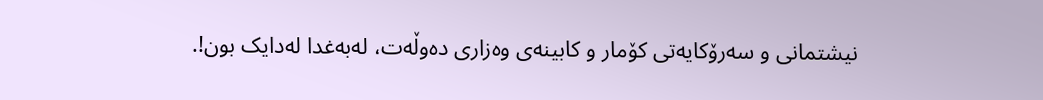نیشتمانی و سه‌رۆکایه‌تی کۆمار و کابینه‌ی وه‌زاری ده‌وڵه‌ت، له‌به‌غدا له‌دایک بون!.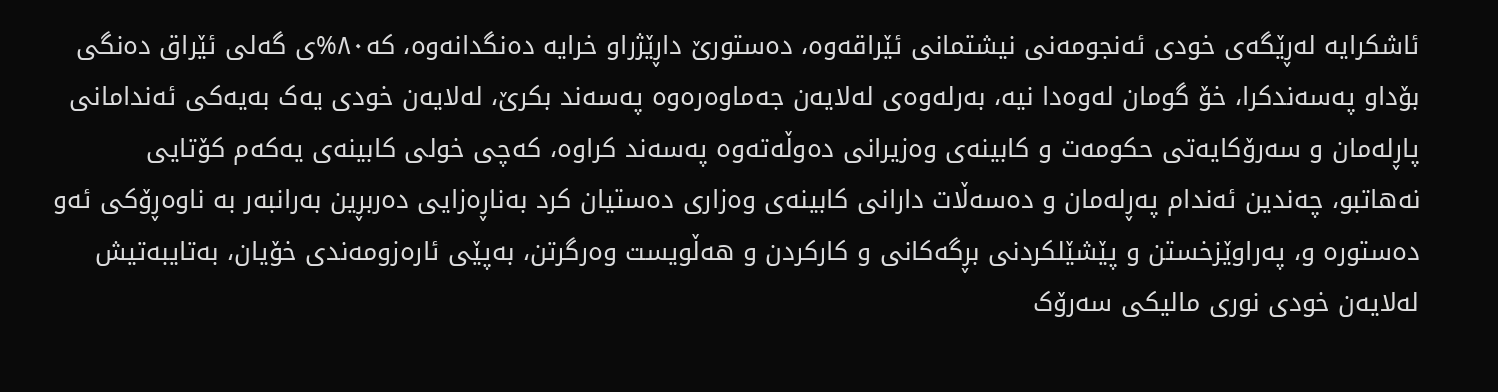ئاشکرایه له‌ڕێگه‌ی خودی ئه‌نجومه‌نی نیشتمانی ئێراقه‌وه، ده‌ستورێ داڕێژراو خرایه‌ ده‌نگدانه‌وه، که٨٠%ی گه‌لی ئێراق ده‌نگی بۆداو په‌سه‌ندکرا، خۆ گومان له‌وه‌دا نیه، به‌رله‌وه‌ی له‌لایه‌ن جه‌ماوه‌ره‌وه په‌سه‌ند بکرێ، له‌لایه‌ن خودی یه‌ک به‌یه‌کی ئه‌ندامانی پاڕله‌مان و سه‌رۆکایه‌تی حکومه‌ت و کابینه‌‌ی وه‌زیرانی ده‌وڵه‌ته‌وه په‌سه‌ند کراوه، که‌چی خولی کابینه‌ی یه‌که‌‌م کۆتایی نه‌هاتبو، چه‌ندین ئه‌ندام په‌ڕله‌مان و ده‌سه‌ڵات دارانی کابینه‌ی وه‌زاری ده‌ستیان کرد به‌ناڕه‌زایی ده‌ربڕین به‌رانبه‌ر به ناوه‌ڕۆکی ئه‌و ده‌ستوره و، په‌راوێزخستن و پێشێلکردنی بڕگه‌کانی و کارکردن و هه‌ڵویست وه‌رگرتن، به‌پێی ئاره‌زومه‌ندی خۆیان، به‌تایبه‌تیش له‌لایه‌ن خودی نوری مالیکی سه‌رۆک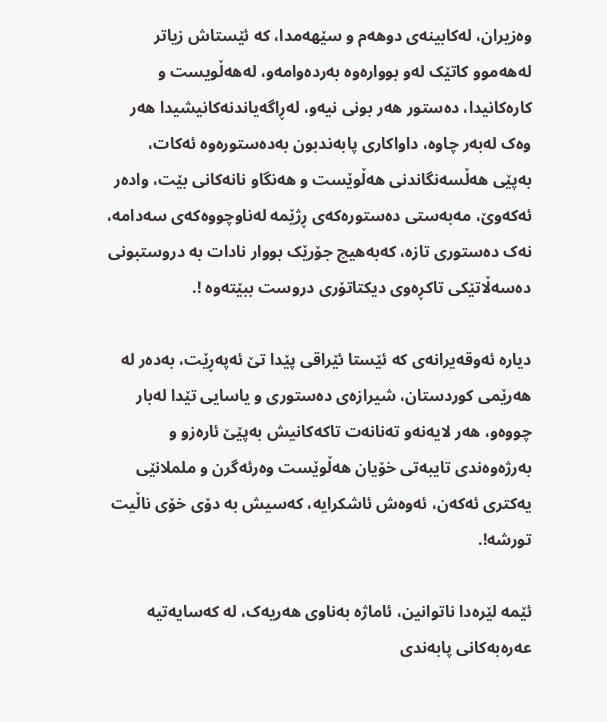وه‌زیران، له‌کابینه‌ی دوهه‌م و سێهه‌مدا، که ئێستاش زیاتر له‌هه‌موو کاتێک له‌و بوواره‌وه به‌رده‌وامه‌و، له‌هه‌ڵویست و کاره‌کانیدا، ده‌ستور هه‌ر بونی نیه‌و، له‌ڕاگه‌یاندنه‌کانیشیدا هه‌ر وه‌ک له‌به‌ر چاوه، داواکاری پابه‌ندبون به‌ده‌ستوره‌وه ئه‌کات، به‌پێی هه‌ڵسه‌نگاندنی هه‌ڵوێست و هه‌نگاو نانه‌کانی بێت، واده‌ر ئه‌که‌وێ، مه‌به‌ستی ده‌ستوره‌که‌ی ڕژێمه‌ له‌ناوچووه‌که‌ی سه‌دامه، نه‌ک ده‌ستوری تازه، که‌به‌هیچ جۆرێک بووار نادات به‌ دروستبونی ده‌سه‌ڵاتێکی تاکڕه‌وی دیکتاتۆری دروست ببێته‌وه !.

دیاره ئه‌وقه‌یرانه‌ی که ئێستا ئێراقی پێدا تێ ئه‌په‌ڕێت، به‌ده‌ر له هه‌رێمی کوردستان، شیرازه‌ی ده‌ستوری و یاسایی تێدا له‌بار چووه‌و، هه‌ر لایه‌نه‌و ته‌نانه‌ت تاکه‌کانیش به‌پێێ ئاره‌زو و به‌رژه‌وه‌ندی تایبه‌تی خۆیان هه‌ڵوێست وه‌رئه‌گرن و ململانێی یه‌کتری ئه‌که‌ن، ئه‌وه‌ش ئاشکرایه، که‌سیش به دۆی خۆی ناڵیت تورشه!.

ئێمه لێره‌دا ناتوانین، ئاماژه به‌ناوی هه‌ریه‌ک، له که‌سایه‌تیه عه‌ره‌به‌کانی پابه‌ندی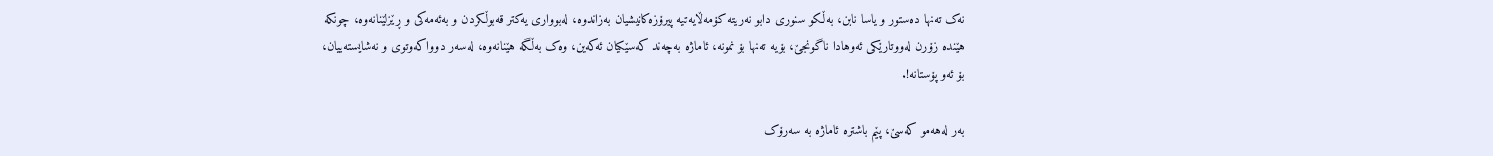نه‌ک ته‌نها ده‌ستور و یاسا نابن، به‌ڵکو سنوری دابو نه‌ریته کۆمه‌ڵایه‌تیه پیرۆزه‌کانیشیان به‌زاندوه، له‌بوواری یه‌کتر قه‌بوڵکردن و به‌ئه‌مه‌کی و ڕێزلێنانه‌وه، چونکه هێنده زۆرن له‌ووتارێکی ئه‌وهادا ناگونجێ، بۆیه ته‌نها بۆ نمونه، ئاماژه به‌چه‌ند که‌سێکیان ئه‌که‌ین، وه‌ک به‌ڵگه هێنانه‌وه، له‌سه‌ر دوواکه‌وتوی و نه‌شایسته‌ییان، بۆ ئه‌و پۆستانه!.

به‌ر له‌هه‌مو که‌سێ، پێم باشتره ئاماژه به سه‌رۆک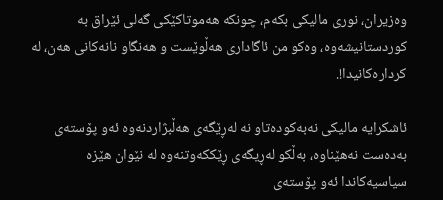وه‌زیران، نوری مالیکی بکه‌م، چونکه هه‌موتاکێکی گه‌لی ئێراق به کوردستانیشه‌وه، وه‌کو من ئاگاداری هه‌ڵوێست و هه‌نگاو نانه‌کانی هه‌ن، له کرداره‌کانیدا!.

ئاشکرایه مالیکی نه‌به‌کوده‌تاو نه له‌ڕێگه‌ی هه‌ڵبژاردنه‌وه ئه‌و پۆسته‌ی به‌ده‌ست نه‌هێناوه، به‌ڵکو له‌ڕیگه‌ی ڕێککه‌وتنه‌وه له نێوان هێزه سیاسیه‌کاندا ئه‌و پۆسته‌ی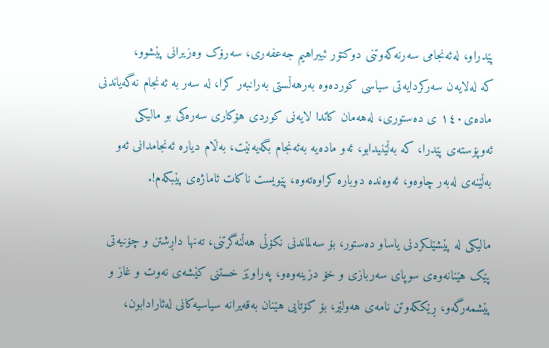پێدراو، له‌ئه‌نجامی سه‌رنه‌که‌وتنی دوکتۆر ئیبراهیم جه‌عفه‌ری، سه‌رۆک وه‌زیرانی پێشوو، که ‌له‌لایه‌ن سه‌رکردایه‌تی سیاسی کورده‌وه به‌رهه‌ڵستی به‌رانبه‌ر کرا، له ‌سه‌ر به ‌ئه‌نجام نه‌گه‌یاندنی ماده‌ی١٤٠ ی ده‌ستوری، له‌هه‌مان کاتدا لایه‌نی کوردی هۆکاری سه‌ره‌کی بو مالیکی ئه‌وپۆسته‌ی پێدرا، که به‌ڵێنیدابو، ئه‌و ماده‌یه به‌ئه‌نجام بگه‌یه‌نێت، به‌ڵام دیاره ئه‌نجامدانی ئه‌و به‌ڵێنه‌ی له‌به‌ر چاوه‌و، ئه‌وه‌نده دوباره کراوه‌ته‌وه، پێویست ناکات ئاماژه‌ی پێبکه‌م!.

مالیکی له ‌پێشێلکردنی یاساو ده‌ستور، بۆ سه‌لماندنی نکۆڵی هه‌ڵنه‌گرتنی، ته‌نها داڕشتن و چۆنیه‌تی پێک هێنانه‌وه‌ی سوپای سه‌ربازی و خۆ دزینه‌وه‌و، په‌راوێز خستنی کێشه‌ی نه‌وت و غاز و پێشمه‌رگه‌و، ڕێککه‌وتن نامه‌ی هه‌ولێر، بۆ کۆتایی هێنان به‌قه‌یرانه سیاسیه‌کانی له‌ئارادابون،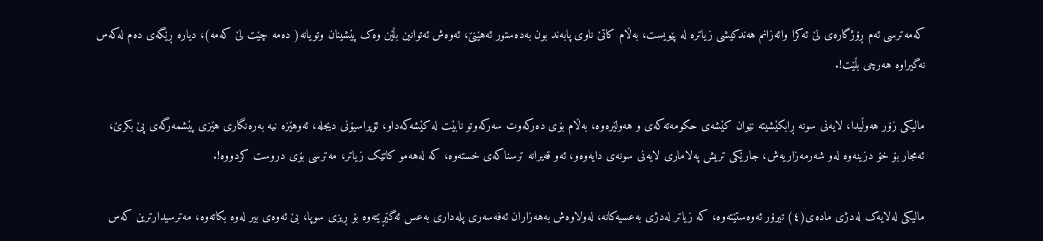که‌مه‌ترسی ئه‌م ڕۆژگاره‌ی لێ ئه‌کرا وائه‌زانم هه‌ندکیشی زیاتره له پێویست، به‌ڵام کاتێ ناوی پابه‌ند بون به‌ده‌ستور ئه‌هێنێ، ئه‌وه‌ش ئه‌توانین بڵێن وه‌ک پێشینان وتویانه( ده‌مه چێت لێ که‌مه‌)، دیاره ڕێگه‌ی ده‌م له‌که‌س نه‌گیراوه هه‌رچی بڵێت!.

مالیکی زۆر هه‌وڵیدا، لایه‌نی سونه ڕابکێشیته نێوان کێشه‌ی حکومه‌ته‌که‌ی و هه‌ولێره‌وه، به‌ڵام ‌بۆی ده‌رکه‌وت سه‌رکه‌وتو نابێت له کێشه‌که‌داو، ئۆپراسیۆنی دیجله، ئه‌وهێزه نیه به‌ره‌نگاری هێزی پێشمه‌رگه‌ی پێ بکرێ، ئه‌مجار بۆ خۆ دزینه‌وه له‌و شه‌رمه‌زاریه‌ش، جارێکی تریش په‌لاماری لایه‌نی سونه‌ی دایه‌وه‌و، ئه‌و قه‌یرانه ترسناکه‌ی خسته‌وه، که له‌هه‌مو کاتێک زیاتر، مه‌ترسی بۆی دروست کردووه‌!.

مالیکی له‌لایه‌ک له‌دژی ماده‌ی(٤) تیرۆر ئه‌وه‌ستێته‌وه، که زیاتر له‌دژی به‌‌عسیه‌کانه، له‌ولاوه‌ش به‌هه‌زاران ئه‌فه‌سه‌ری پله‌داری به‌عس ئه‌گێڕێته‌وه بۆ ڕیزی سوپا، ‌بێ ئه‌وه‌ی بیر له‌وه بکاته‌وه، مه‌ترسیدارترین که‌س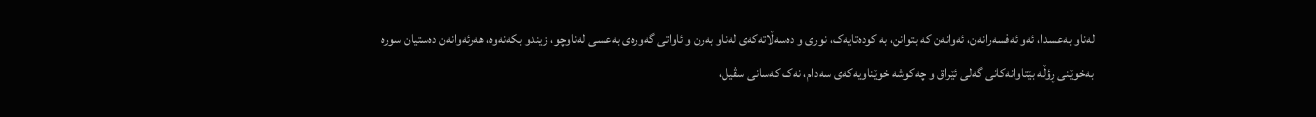له‌ناو به‌عسدا، ئه‌و ئه‌فسه‌رانه‌ن، ئه‌وانه‌ن که بتوانن، به کوده‌تایه‌ک، نوری و ده‌سه‌ڵاته‌که‌ی له‌ناو به‌رن و ئاواتی گه‌وره‌ی به‌عسی له‌ناوچو، زیندو بکه‌نه‌وه، هه‌رئه‌وانه‌ن ده‌ستیان سوره به‌خوێنی ڕؤڵه بێتاوانه‌کانی گه‌لی ئێراق و چه‌کوشه خوێناویه‌که‌ی سه‌دام، نه‌ک که‌سانی سڤیل،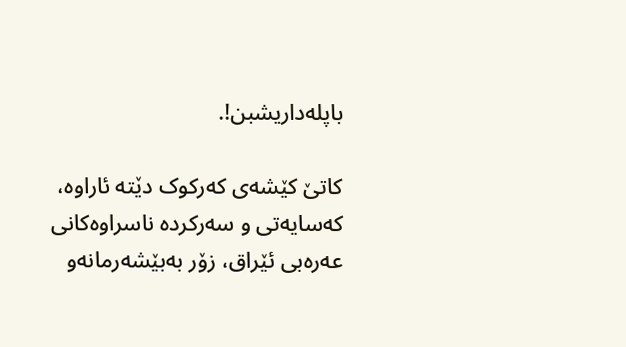باپله‌داریشبن!.

کاتێ کێشه‌ی که‌رکوک دێته‌ ئاراوه، که‌سایه‌تی و سه‌رکرده ناسراوه‌کانی عه‌ره‌بی ئێراق، زۆر به‌بێشه‌رمانه‌و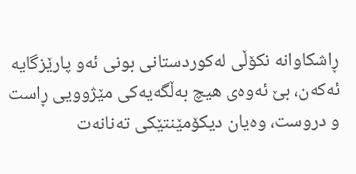ڕاشکاوانه نکۆڵی له‌کوردستانی بونی ئه‌و پارێزگایه‌ ئه‌که‌ن، بێ ئه‌وه‌ی هیچ به‌ڵگه‌یه‌کی مێژوویی ڕاست و دروست، وه‌یان دیکۆمێنتێکی ته‌نانه‌ت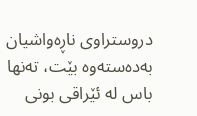دروستراوی ناڕه‌واشیان به‌ده‌سته‌وه بێت، ته‌نها باس له ئێراقی بونی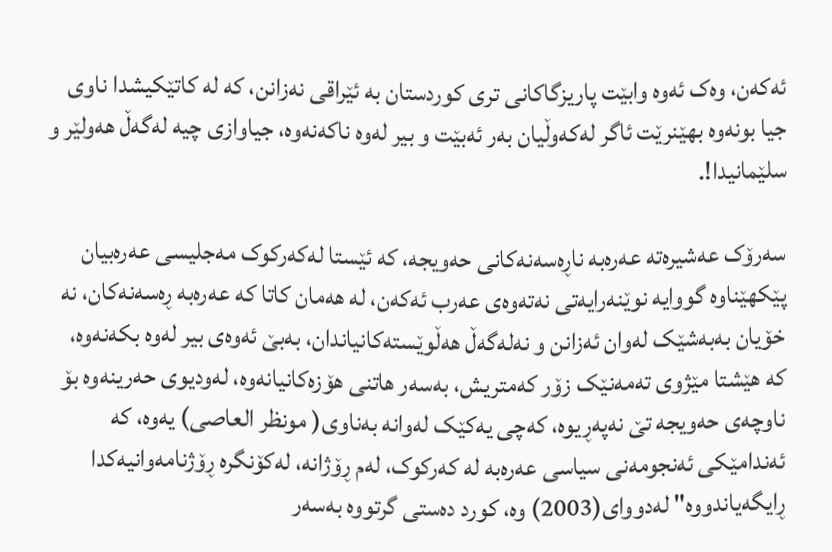ئه‌که‌ن، وه‌ک ئه‌وه وابێت پاریزگاکانی تری کوردستان به‌ ئێراقی نه‌زانن، که له کاتێکیشدا ناوی جیا بونه‌وه بهێنرێت ئاگر له‌که‌وڵیان به‌ر ئه‌بێت و بیر له‌وه ناکه‌نه‌وه، جیاوازی چیه له‌گه‌ڵ هه‌ولێر و سلێمانیدا!.

سه‌رۆک عه‌شیره‌ته‌ عه‌ره‌به‌ ناڕه‌سه‌نه‌کانی حه‌ویجه، که ئێستا له‌که‌رکوک مه‌جلیسی عه‌ره‌بیان پێکهێناوه گووایه نوێنه‌رایه‌تی نه‌ته‌وه‌ی عه‌رب ئه‌که‌ن، له هه‌مان کاتا که عه‌ره‌به ڕه‌سه‌نه‌کان، نه‌ خۆیان به‌به‌شێک له‌وان ئه‌زانن و نه‌له‌گه‌ڵ هه‌ڵوێسته‌کانیاندان، به‌بێ ئه‌وه‌ی بیر له‌وه بکه‌نه‌وه، که هێشتا مێژوی ته‌مه‌نێک زۆر که‌متریش، به‌سه‌ر هاتنی هۆزه‌کانیانه‌وه، له‌ودیوی حه‌رینه‌وه بۆ ناوچه‌ی حه‌ویجه تێ نه‌په‌ڕیوه، که‌چی یه‌کێک له‌وانه به‌ناوی( مونظر العاصی) یه‌وه، که ئه‌‌ندامێکی ئه‌نجومه‌نی سیاسی عه‌ره‌به له ‌که‌رکوک، له‌م ڕۆژانه‌، له‌کۆنگره ڕۆژنامه‌وانیه‌کدا ڕایگه‌یاندووه" له‌دووای(2003) وه، کورد ده‌ستی گرتووه به‌سه‌ر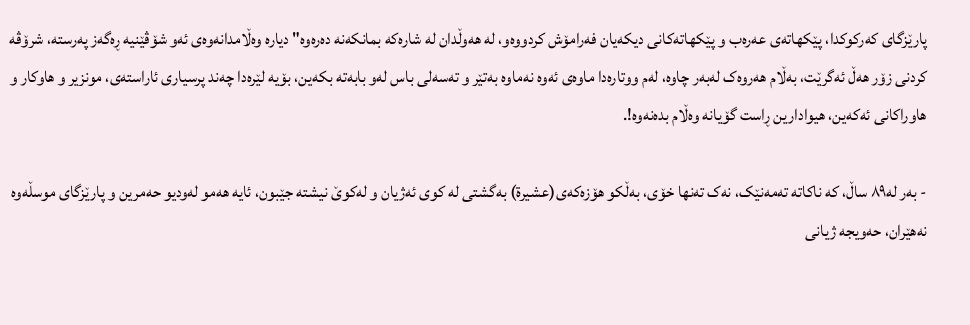پارێزگای که‌رکوکدا، پێکهاته‌ی عه‌ره‌ب و پێکهاته‌کانی دیکه‌یان فه‌رامۆش کردووه‌و، له‌ هه‌وڵدان له شاره‌که بمانکه‌نه ده‌ره‌وه" دیاره وه‌ڵامدانه‌وه‌ی ئه‌و شۆڤێنیه ڕه‌گه‌ز په‌رسته، شرۆڤه کردنی زۆر هه‌ڵ ئه‌گرێت، به‌ڵام هه‌روه‌ک له‌به‌ر چاوه، له‌م ووتاره‌دا ماوه‌ی ئه‌وه نه‌ماوه به‌تێر و ته‌سه‌لی باس له‌و بابه‌ته بکه‌ین، بۆیه لێره‌دا چه‌ند پرسیاری ئاراسته‌ی، مونزیر و هاوکار و هاوراکانی ئه‌که‌ین، هیوادارین ڕاست گۆیانه وه‌ڵام بده‌نه‌‌وه!.

- به‌ر له٨٩ ساڵ، که ناکاته ته‌مه‌نێک، نه‌ک ته‌نها خۆی، به‌ڵکو هۆزه‌که‌ی(عشیرة) به‌گشتی له کوی ئه‌ژیان و له‌کوێ نیشته جێبون، ئایه هه‌مو له‌ودیو حه‌مرین و پارێزگای موسڵه‌وه نه‌هێران، حه‌ویجه ژیانی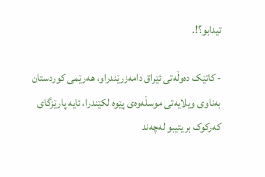تیدابو؟!.

- کاتێک ده‌وڵه‌تی ئێراق دامه‌زرێندراو، هه‌رێمی کوردستان به‌ناوی ویلایه‌تی موسڵه‌وه‌ی پێوه لکێندرا، ئایه پارێزگای که‌رکوک بریتیبو له‌چه‌ند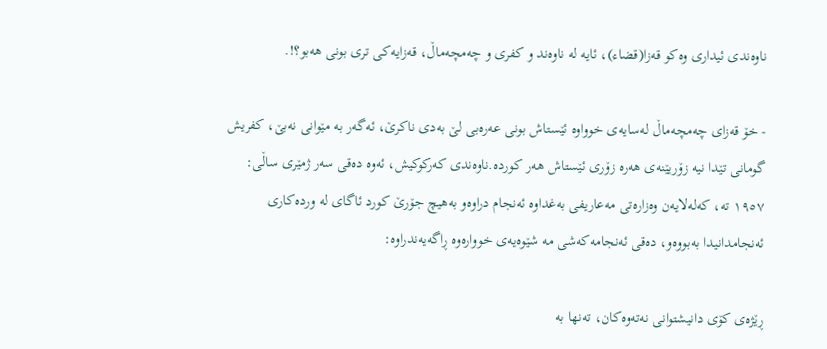ناوه‌ندی ئیداری وه‌کو قه‌زا(قضاء)، ئایه له ناوه‌ند و کفری و چه‌مچه‌ماڵ، قه‌زایه‌کی تری بونی هه‌بو؟!.

- خۆ قه‌زای چه‌‌مچه‌ماڵ له‌سایه‌ی خوواوه ئێستاش بونی عه‌ره‌بی لێ به‌دی ناکرێ، ئه‌گه‌ر به مێوانی نه‌بێ، کفریش گومانی تێدا نیه زۆریێنه‌ی هه‌ره‌ زۆری ئێستاش هه‌ر کورده.ناوه‌ندی که‌رکوکیش، ئه‌وه ده‌قی سه‌ر ژمێری ساڵی: ١٩٥٧ ته، که‌له‌لایه‌ن وه‌زاره‌تی مه‌عاریفی به‌غداوه ئه‌نجام دراوه‌و به‌هیچ جۆرێ کورد ئاگای له‌ ورده‌کاری ئه‌نجامدانیدا به‌بووه‌و، ده‌قی ئه‌نجامه‌که‌شی مه‌ شێوه‌یه‌ی خوواره‌وه ڕاگه‌یه‌ندراوه:

ڕێژه‌ی کۆی دانیشتوانی نه‌ته‌وه‌کان، ته‌نها به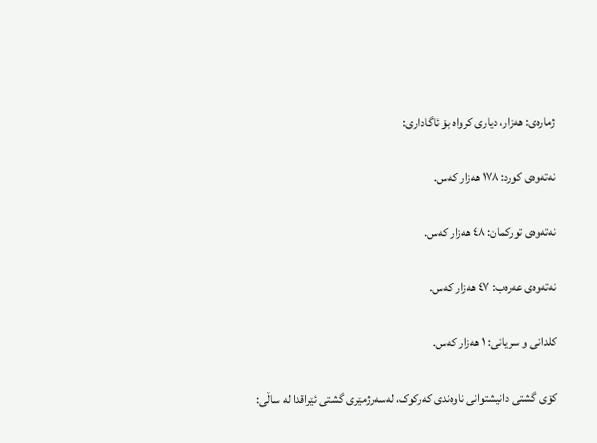ژماره‌ی: هه‌زار، دیاری کرواه‌ بۆ ئاگاداری:

نه‌ته‌وه‌ی کورد: ١٧٨ هه‌زار که‌س.

نه‌ته‌وه‌ی تورکمان: ٤٨ هه‌زار که‌س.

نه‌ته‌وه‌ی عه‌ره‌ب: ٤٧ هه‌زار که‌س.

کلدانی و سریانی: ١ هه‌زار که‌س.

کۆی گشتی دانیشتوانی ناوه‌ندی که‌رکوک، له‌سه‌رژمێری گشتی ئێراقدا له ساڵی: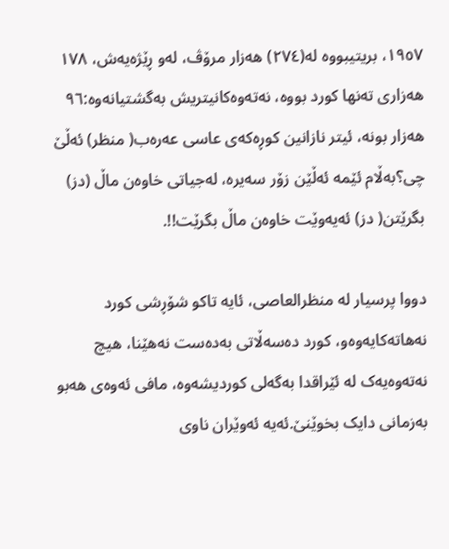١٩٥٧، بریتیبووه له(٢٧٤) هه‌زار مرۆڤ، له‌و ڕێژه‌یه‌ش، ١٧٨ هه‌زاری ته‌نها کورد بووه، نه‌ته‌وه‌کانیتریش به‌گشتیانه‌وه:٩٦ هه‌زار بونه، ئیتر نازانین کوڕه‌که‌ی عاسی عه‌ره‌ب( منظر) ئه‌ڵێ چی؟به‌ڵام ئێمه ئه‌ڵێن زۆر سه‌یره، له‌جیاتی خاوه‌ن ماڵ (دز) بگرێتن( دز) ئه‌یه‌وێت خاوه‌ن ماڵ بگرێت!!.

دووا پرسیار له‌ منظرالعاصی، ئایه تاکو شۆڕشی کورد نه‌هاته‌کایه‌وه‌و، کورد ده‌سه‌ڵاتی به‌ده‌ست نه‌هێنا، هیچ نه‌ته‌وه‌یه‌ک له ئێراقدا به‌گه‌لی کوردیشه‌وه، مافی ئه‌وه‌ی هه‌بو به‌زمانی دایک بخوێنێ.ئه‌یه ئه‌وێران ناوی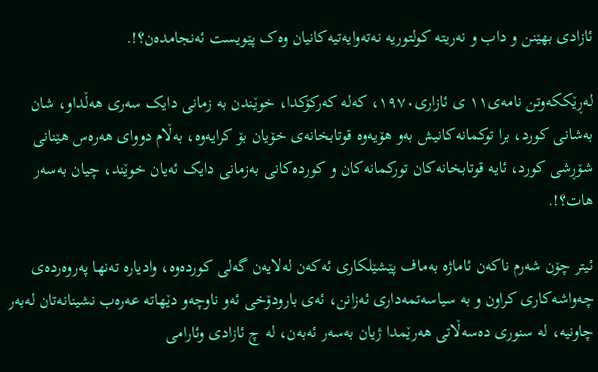ئازادی بهێنن و داب و نه‌ریته کولتوریه نه‌ته‌وایه‌تیه‌کانیان وه‌ک پێویست ئه‌نجامده‌ن؟!.

له‌ڕێککه‌وتن نامه‌ی١١ ی ئازاری١٩٧٠، که‌له‌ که‌رکۆکدا، خوێندن به‌ زمانی دایک سه‌ری هه‌ڵداو، شان به‌شانی کورد، برا توکمانه‌کانیش به‌‌و هۆیه‌وه قوتابخانه‌ی خۆیان بۆ کرایه‌وه، به‌ڵام دووای هه‌ره‌س هێنانی شۆڕشی کورد، ئایه قوتابخانه‌کان تورکمانه‌کان و کورده‌کانی به‌زمانی دایک ئه‌یان خوێند، چیان به‌سه‌ر هات؟!.

ئیتر چۆن شه‌رم ناکه‌ن ئاماژه به‌ماف پێشێلکاری ئه‌که‌ن له‌لایه‌ن گه‌لی کورده‌وه، وادیاره ته‌نها په‌روه‌رده‌ی چه‌واشه‌کاری کراون و به سیاسه‌تمه‌داری ئه‌زانن، ئه‌ی بارودۆخی ئه‌و ناوچه‌و دێهاته عه‌ره‌ب نشینانه‌تان له‌به‌ر چاونیه، له ‌سنوری ده‌سه‌ڵاتی هه‌رێمدا ژیان به‌سه‌ر ئه‌به‌ن، له چ ئازادی وئارامی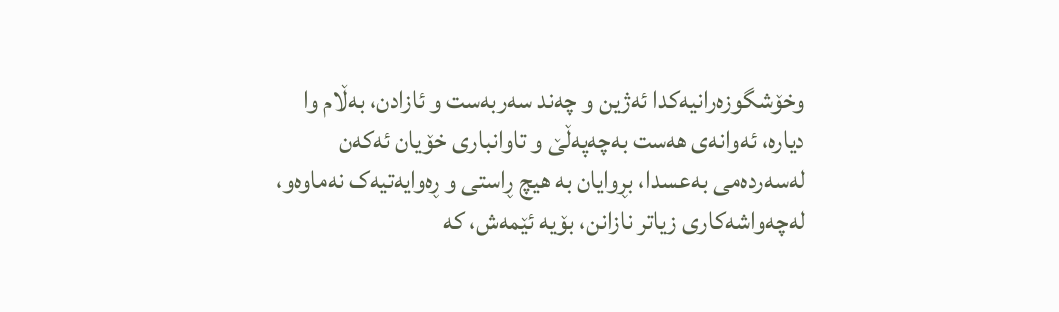وخۆشگوزه‌رانیه‌کدا ئه‌ژین و چه‌ند سه‌ربه‌ست و ئازادن، به‌ڵام وا دیاره، ئه‌وانه‌ی هه‌ست به‌چه‌په‌ڵێ و تاوانباری خۆیان ئه‌که‌ن له‌سه‌رده‌می به‌عسدا، بڕوایان به هیچ ڕاستی و ڕه‌وایه‌تیه‌ک نه‌ماوه‌‌و، له‌چه‌واشه‌کاری زیاتر نازانن، بۆیه ئێمه‌ش، که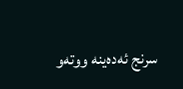سرنج ئه‌‌ده‌ینه ووته‌و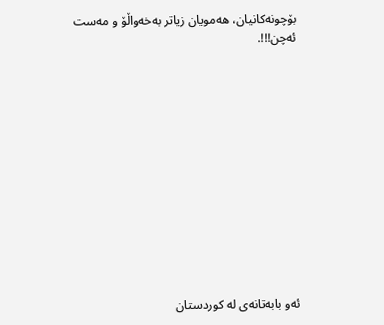بۆچونه‌کانیان، هه‌مویان زیاتر به‌خه‌واڵۆ و مه‌ست ئه‌چن!!!.













ئه‌و بابه‌تانه‌ی له‌ کوردستان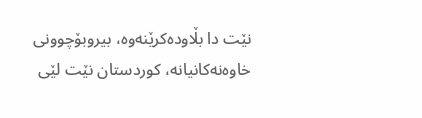نێت دا بڵاوده‌کرێنه‌وه‌، بیروبۆچوونی خاوه‌نه‌کانیانه‌، کوردستان نێت لێی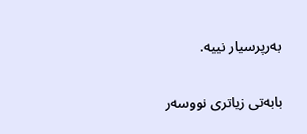به‌رپرسیار نییه‌.

بابەتی زیاتری نووسەر